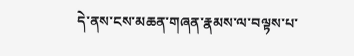དེ་ནས་ངས་མཆན་གཞན་རྣམས་ལ་བལྟས་པ་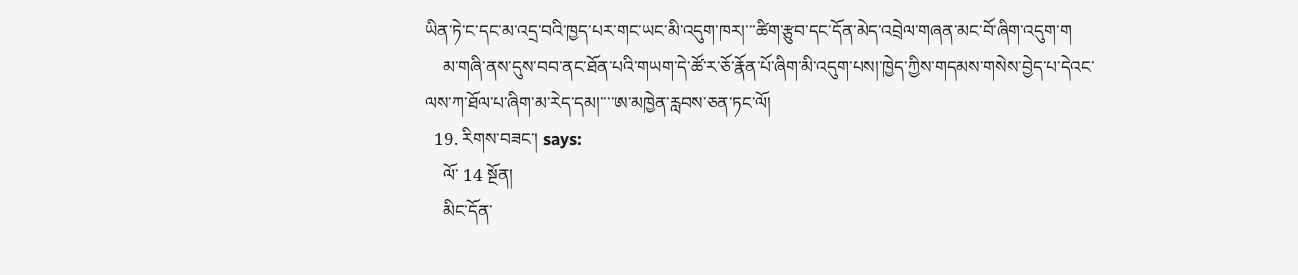ཡིན་ཏེ་ང་དང་མ་འདྲ་བའི་ཁྱད་པར་གང་ཡང་མི་འདུག་ཁར།་་་ཚིག་རྩུབ་དང་དོན་མེད་འབྲེལ་གཞན་མང་བོ་ཞིག་འདུག་ག
    མ་གཞི་ནས་དུས་བབ་ནང་ཐོན་པའི་གཡག་དེ་ཚོ་ར་ཅོ་རྣོན་པོ་ཞིག་མི་འདུག་པས།་ཁྱེད་ཀྱིས་གདམས་གསེས་བྱེད་པ་དེའང་ལས་ཀ་ཐོལ་པ་ཞིག་མ་རེད་དམ།་་་་ཨ་མཁྱེན་རླབས་ཅན་ཏང་ལོ།
  19. རིགས་བཟང་། says:
    ལོ་ 14 སྔོན།
    མིང་དོན་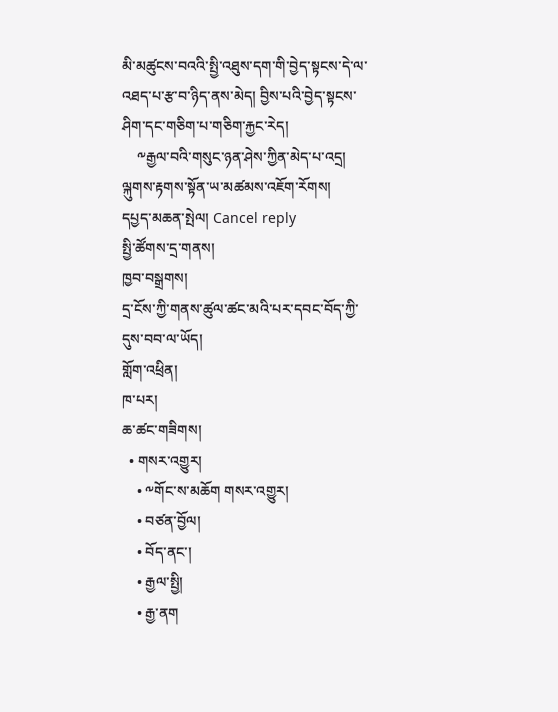མི་མཚུངས་བའའི་སྤྱི་འཐུས་དག་གི་བྱེད་སྟངས་དེ་ལ་འཐད་པ་རྩ་བ་ཉིད་ནས་མེད། བྱིས་པའི་བྱེད་སྟངས་ཤིག་དང་གཅིག་པ་གཅིག་རྐྱང་རེད།
    ༸རྒྱལ་བའི་གསུང་ཉན་ཤེས་ཀྱིན་མེད་པ་འདྲ། ལྐུགས་རྟགས་སྟོན་ཡ་མཚམས་འཇོག་རོགས།
དཔྱད་མཆན་སྤེལ། Cancel reply
སྤྱི་ཚོགས་དྲ་གནས།
ཁྱབ་བསྒྲགས།
དྲ་ངོས་ཀྱི་གནས་ཚུལ་ཚང་མའི་པར་དབང་བོད་ཀྱི་དུས་བབ་ལ་ཡོད།
གློག་འཕྲིན།
ཁ་པར།
ཆ་ཚང་གཟིགས།
  • གསར་འགྱུར།
    • ༸གོང་ས་མཆོག གསར་འགྱུར།
    • བཙན་བྱོལ།
    • བོད་ནང་།
    • རྒྱལ་སྤྱི།
    • རྒྱ་ནག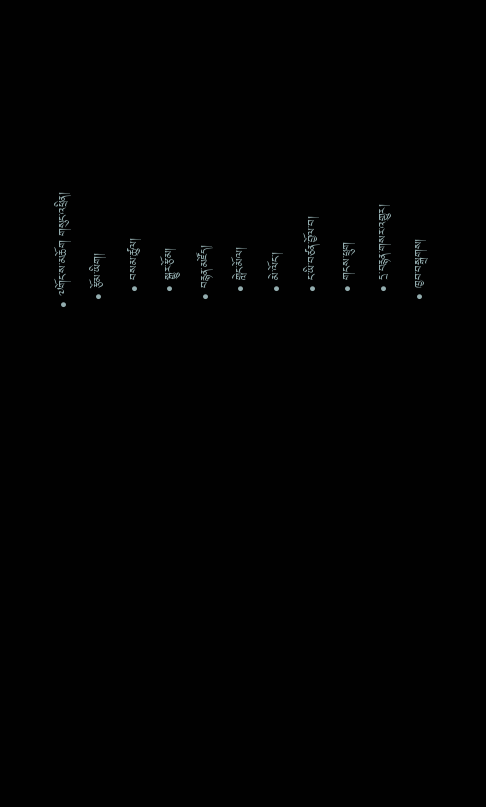• ༧གོང་ས་མཆོག གསུང་འཕྲིན།
  • རྩོམ་ཡིག།
    • བསམ་ཚུལ།
    • སྒྱུར་རྩོམ།
  • བརྙན་མཛོད།
    • གླེང་མོལ།
    • མེ་ལོང་།
    • ང་ཡི་བཙན་བྱོལ་བ།
    • གངས་ཕྲུག
    • དྲ་བརྙན་གསར་འགྱུར།
  • ཁྱབ་བསྒྲགས།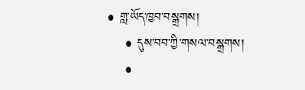• གླ་ཡོད་ཁྱབ་བསྒྲགས།
    • དུས་བབ་ཀྱི་གསལ་བསྒྲགས།
    •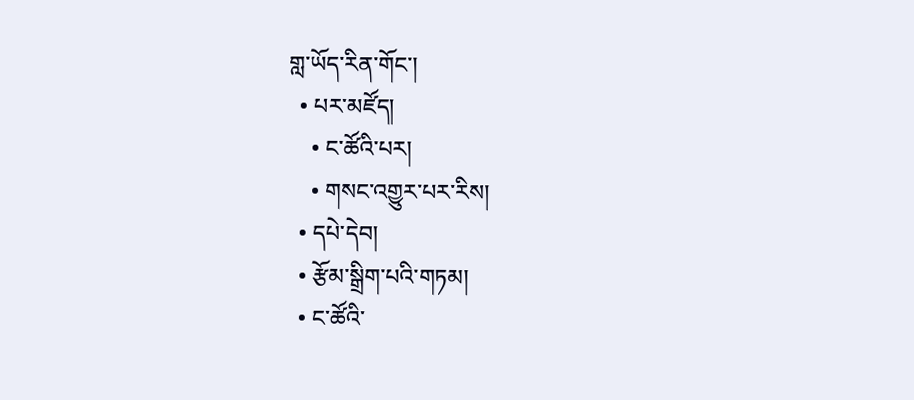གླ་ཡོད་རིན་གོང་།
  • པར་མཛོད།
    • ང་ཚོའི་པར།
    • གསང་འགྱུར་པར་རིས།
  • དཔེ་དེབ།
  • རྩོམ་སྒྲིག་པའི་གཏམ།
  • ང་ཚོའི་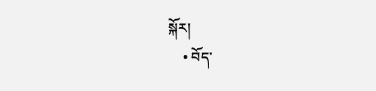སྐོར།
    • བོད་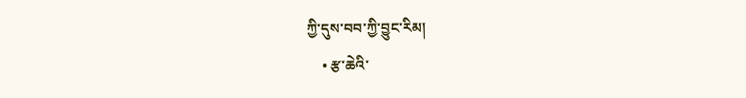ཀྱི་དུས་བབ་ཀྱི་བྱུང་རིམ།
    • རྩ་ཆེའི་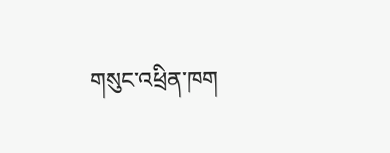གསུང་འཕྲིན་ཁག